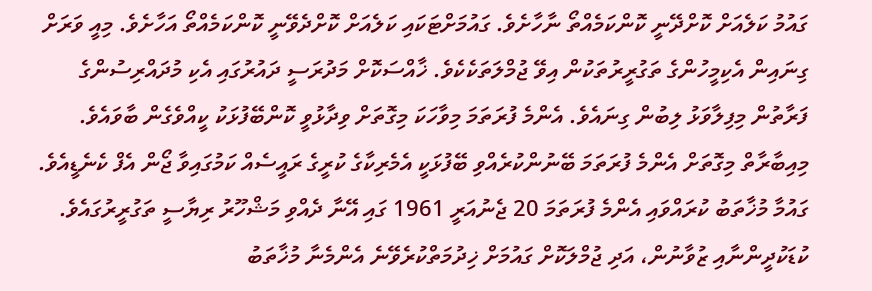ގައުމު ކަލެއަށް ކޮށްދޭނީ ކޮންކަމެއްތޯ ނާހާށެވެ. ގައުމަށްޓަކައި ކަލެއަށް ކޮށްދެވޭނީ ކޮންކަމެއްތޯ އަހާށެވެ. މިއީ ވަރަށް ގިނައިން އެކިމީހުންގެ ތަގުރީރުތަކުން އިވޭ ޖުމްލަތަކެކެވެ. ޚާއްސަކޮށް މަދުރަސީ ދައުރުގައި އެކި މުދައްރިސުންގެ ފަރާތުން މިފިލާވަޅު ލިބުން ގިނައެވެ. އެންމެ ފުރަތަމަ މިވާހަކަ މިގޮތަށް ވިދާޅުވީ ކޮންބޭފުޅަކު ކީއްވެގެން ބާވައެވެ. މިއިބާރާތް މިގޮތަށް އެންމެ ފުރަތަމަ ބޭނުންކުރެއްވި ބޭފުޅަކީ އެމެރިކާގެ ކުރީގެ ރައީސެއް ކަމުގައިވާ ޖޯން އެފް ކެނެޑީއެވެ. ގައުމާ މުޚާތަބު ކުރައްވައި އެންމެ ފުރަތަމަ 20 ޖެނުއަރީ 1961 ގައި އޭނާ ދެއްވި މަޝްހޫރު ރިޔާސީ ތަގުރީރުގައެވެ. ކުޑަކުދީންނާއި ޒުވާނުން، އަދި ޖުމްލަކޮށް ގައުމަށް ޚިދުމަތްކުރެވޭނެ އެންމެނާ މުޚާތަބު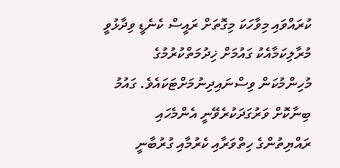ކުރައްވައި މިވާހަކަ މިގޮތަށް ރައީސް ކެނެޑީ ވިދާޅުވީ މުރާލިކަމާއެކު ގައުމަށް ޚިދުމަތްކުރުމުގެ މުހިންމުކަން ވިސްނައިދިނުމަށްޓަކައެވެ. ގައުމު ބިނާކޮށް ވަރުގަދަކުރެވޭނީ އެންމެހައި ރައްޔިތުންގެ ހިތްވަރާއި ކެރުމާއި ގުރުބާނީ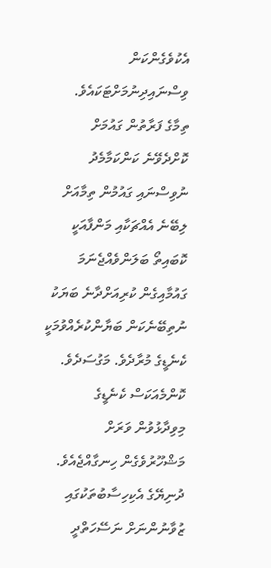އެކުވެގެންކަން ވިސްނައިދިނުމަށްޓަކައެވެ.
ތިމާގެ ފަރާތުން ގައުމަށް ކޮށްދެވޭނެ ކަންކަމާމެދު ނުވިސްނައި ގައުމުން ތިމާއަށް ލިބޭނެ އެއްޗަކާއި މަންފާއަކީ ކޮބައިތޯ ބަލަންވެއްޖެނަމަ ގައުމާއިގެން ކުރިއަށްދާނެ ބަޔަކު ނުތިބޭނެކަން ބަޔާންކުރެއްވުމަކީ ކެނެޑީގެ މުރާދެވެ. މަގުސަދެވެ. ކޮންމެއަކަސް ކެނެޑީގެ މިވިދާޅުވުން ވަރަށް މަޝްހޫރުވެގެން ހިނގާއްޖެއެވެ. ދުނިޔޭގެ އެކިހިސާބުތަކުގައި ޒުވާނުންނަށް ނަސޭހަތްދީ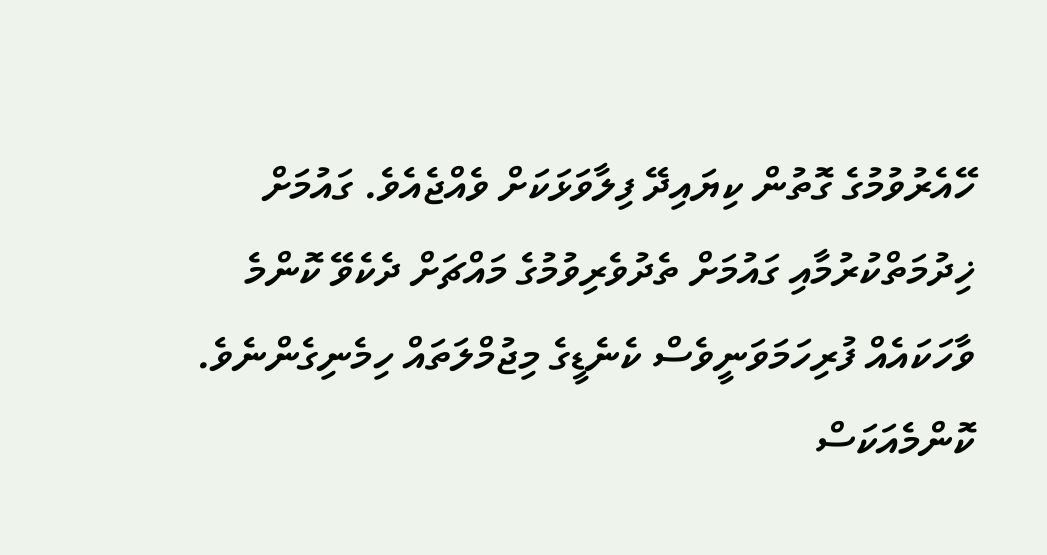ހޭއެރުވުމުގެ ގޮތުން ކިޔައިދޭ ފިލާވަޅަކަށް ވެއްޖެއެވެ. ގައުމަށް ޚިދުމަތްކުރުމާއި ގައުމަށް ތެދުވެރިވުމުގެ މައްޗަށް ދެކެވޭ ކޮންމެ ވާހަކައެއް ފުރިހަމަވަނީވެސް ކެނެޑީގެ މިޖުމްލަތައް ހިމެނިގެންނެވެ. ކޮންމެއަކަސް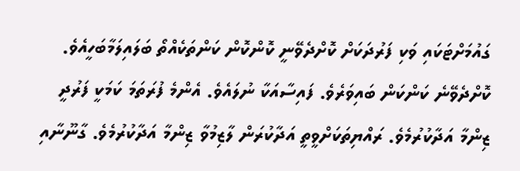ގައުމަށްޓަކައި ވަކި ފަރުދަކަށް ކޮށްދެވޭނީ ކޮންކޮން ކަންތަކެއްތޯ ބަލައިލަމާބަހީއެވެ. ކޮށްދެވޭނެ ކަންކަން ބައިވަރެވެ. ފައިސާއަކާ ނުލައެވެ. އެންމެ ފުރަތަމަ ކަމަކީ ފަރުދީ ޒިންމާ އަދާކުރުމެވެ. ރައްޔިތަކަށްވީތީ އަދާކުރަން ލާޒިމުވާ ޒިންމާ އަދާކުރުމެވެ. ގާނޫނާއި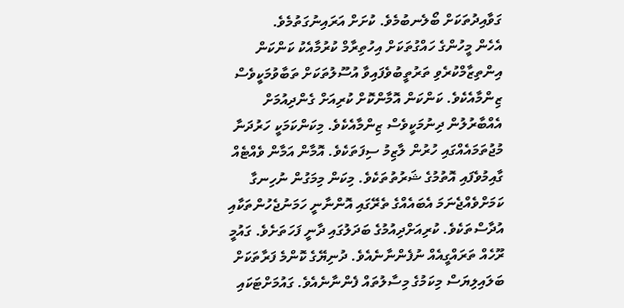ގަވާއިދުތަކަށް ބޯލެނބުމެވެ. ކުށަށް އަރައިނުގަތުމެވެ.
އެހެން މީހުންގެ ހައްގުތަކަށް އިހުތިރާމް ކުރުމާއެކު ކަންކަން އިންތިޒާމްކުރެވި ތަރުތީބުވެފައިވާ އުސޫލުތަކަށް ތަބާވުމަކީވެސް ޒިންމާއެކެވެ. ކަންކަން އޮމާންކޮށް ކުރިއަށް ގެންދިއުމަށް އެއްބާރުލުން ދިނުމަކީވެސް ޒިންމާއެކެވެ. މިކަންކަމަކީ ހަރުދަނާ މުޖުތަމައެއްގައި ހުރުން ލާޒިމު ސިފަތަކެވެ. އޮމާން އަމާން ވެއްޓެއް ގާއިމުވެފައި އޮތުމުގެ ޝަރުތުތަކެވެ. މިކަން މިމަގުން ނުހިނގާ ކަމަށްވެއްޖެނަމަ އެބައެއްގެ ތެރޭގައި އޮންނާނީ ހަމަނުޖެހުންތަކާއި އުދާސްތަކެވެ. ކުރިއަށްދިއުމުގެ ބަދަލުގައި ދާނީ ފަހަތަށެވެ. ގައުމީ ރޫހެއް ތަރައްގީއެއް ނުފެންނާނެއެވެ. ދުނިޔޭގެ ކޮންމެ ފަރާތަކަށް ބަލައިލިޔަސް މިކަމުގެ މިސާލުތައް ފެންނާނެއެވެ. ގައުމަށްޓަކައި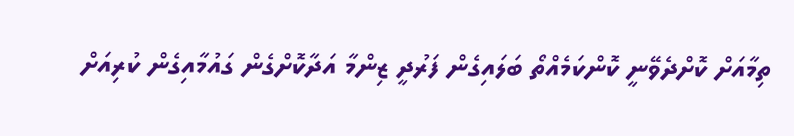ތިމާއަށް ކޮށްދެވޭނީ ކޮންކަމެއްތޯ ބަލައިގެން ފަރުދީ ޒިންމާ އަދާކޮށްގެން ގައުމާއިގެން ކުރިއަށް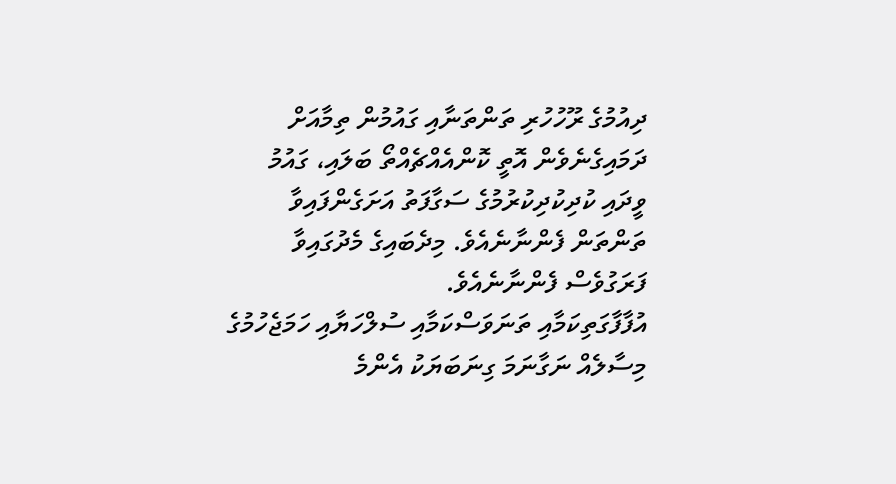ދިއުމުގެ ރޫހުހުރި ތަންތަނާއި ގައުމުން ތިމާއަށް ދަމައިގެނެވެން އޮތީ ކޮންއެއްޗެއްތޯ ބަލައި، ގައުމު ވީދައި ކުދިކުދިކުރުމުގެ ސަގާފަތު އަށަގެންފައިވާ ތަންތަން ފެންނާނެއެވެ. މިދެބައިގެ މެދުގައިވާ ފަރަގުވެސް ފެންނާނެއެވެ.
އުފާފާގަތިކަމާއި ތަނަވަސްކަމާއި ސުލްހަޔާއި ހަމަޖެހުމުގެ މިސާލެއް ނަގާނަމަ ގިނަބަޔަކު އެންމެ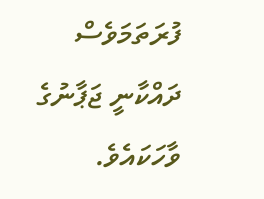ފުރަތަމަވެސް ދައްކާނީ ޖަޕާނުގެ ވާހަކައެވެ.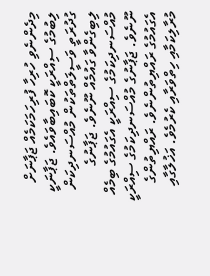މިދެންނެވި ހުރިހާ ފުރިހަމަކަމެއް ޖަޕާނަށް ލިބުމުގެ ސިއްރަކީ ކޮބައިބާވައެވެ. ޖަޕާނަކީ ގުދުރަތީ ވަސީލަތްތަކުން މުއްސަނދިކަން ލިބިގެންވާ ގައުމެއް ނޫނެވެ. ޖަޕާނުގެ މުއްސަނދިކަމުގެ ސިއްރަކީ އެގައުމުގެ ބިމެއް ނޫނެވެ. ޖަޕާނުގެ މުއްސަނދިކަމުގެ ސިއްރަކީ އެގައުމުގެ ރައްޔިތުންނެވެ. ރައްޔިތުންގެ މުރާލިކަމާއި ހިތްވަރާއި ކެރުމެވެ. އަޚުލާގާއި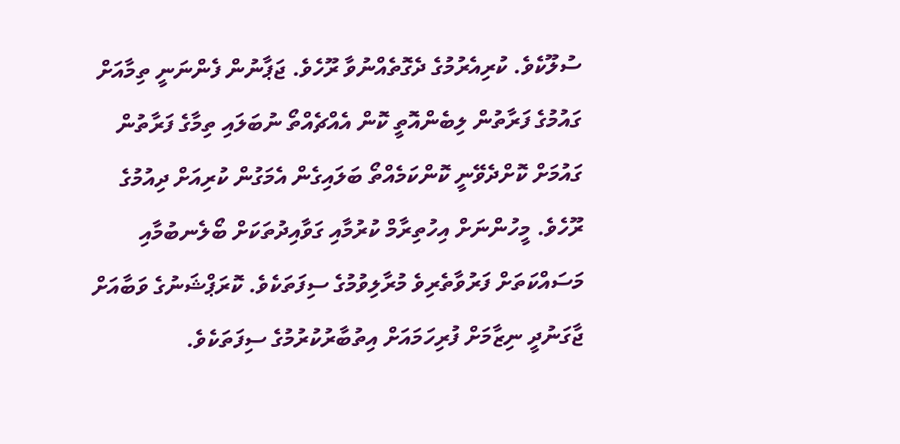ސުލޫކެވެ. ކުރިއެރުމުގެ ދެގޮތެއްނުވާ ރޫހެވެ. ޖަޕާނުން ފެންނަނީ ތިމާއަށް ގައުމުގެ ފަރާތުން ލިބެންއޮތީ ކޮން އެއްޗެއްތޯ ނުބަލައި ތިމާގެ ފަރާތުން ގައުމަށް ކޮށްދެވޭނީ ކޮންކަމެއްތޯ ބަލައިގެން އެމަގުން ކުރިއަށް ދިއުމުގެ ރޫހެވެ. މީހުންނަށް އިހުތިރާމް ކުރުމާއި ގަވާއިދުތަކަށް ބޯލެނބުމާއި މަސައްކަތަށް ފަރުވާތެރިވެ މުރާލިވުމުގެ ސިފަތަކެވެ. ކޮރަޕްޝަނުގެ ވަބާއަށް ޖާގަނުދީ ނިޒާމަށް ފުރިހަމައަށް އިތުބާރުކުރުމުގެ ސިފަތަކެވެ.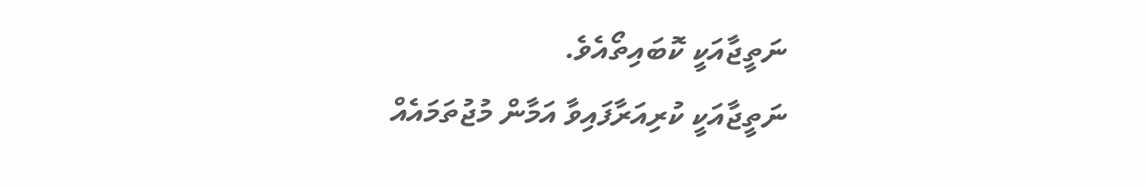ނަތީޖާއަކީ ކޮބައިތޯއެވެ.
ނަތީޖާއަކީ ކުރިއަރާފައިވާ އަމާން މުޖުތަމައެއް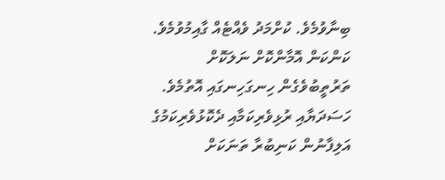ބިނާވުމެވެ. ކުށްމަދު ވެއްޓެއް ގާއިމުވުމެވެ. ކަންކަން އޮމާންކޮށް ނަލަކޮށް ތަރުތީބުވެގެން ހިނގަހިނގައި އޮތުމެވެ. ހަސަދަޔާއި ރުޅިވެރިކަމާއި ދެކޮޅުވެރިކަމުގެ އަލިފާނުން ކަނިބުރާ ތަނަކަށް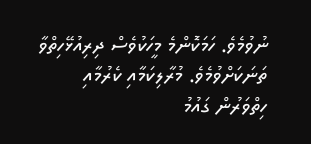ނުވުމެވެ. ހަމަކޮންމެ މީހަކުވެސް ދިރިއުޅޭހިތްވާ ތަނަކަށްވުމެވެ. މުރާލިކަމާއި ކެރުމާއި ހިތްވަރުން ގައުމު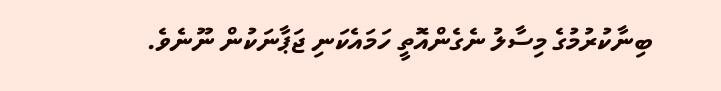ބިނާކުރުމުގެ މިސާލު ނެގެންއޮތީ ހަމައެކަނި ޖަޕާނަކުން ނޫނެވެ.